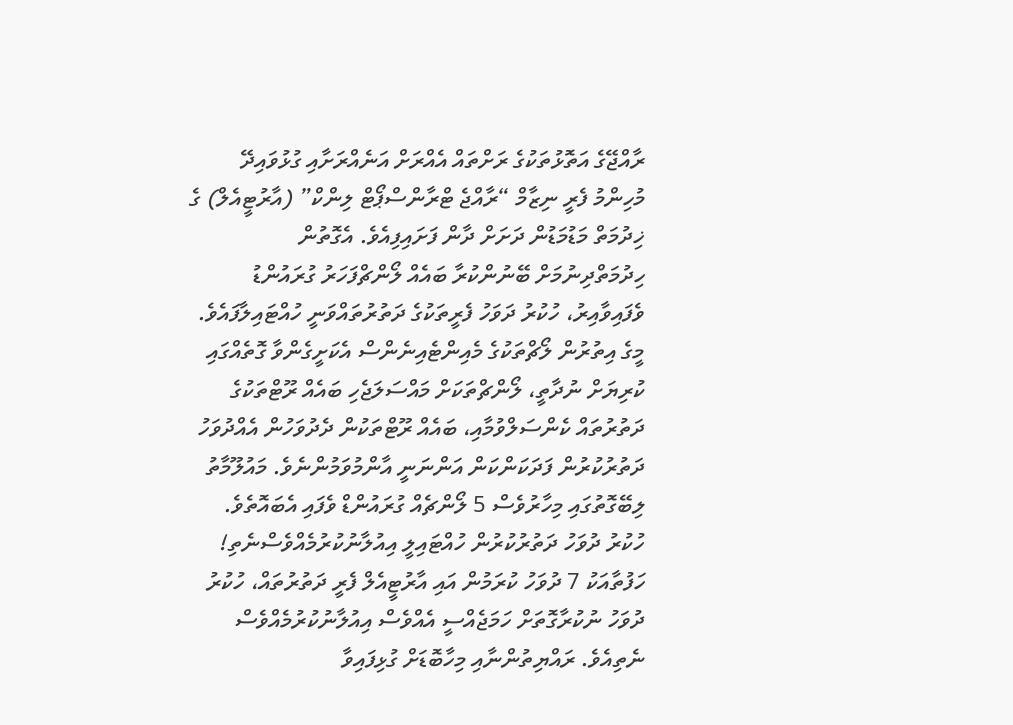ރާއްޖޭގެ އަތޮޅުތަކުގެ ރަށްތައް އެއްރަށް އަނެއްރަށާއި ގުޅުވައިދޭ މުހިންމު ފެރީ ނިޒާމް “ރާއްޖެ ޓްރާންސްޕޯޓް ލިންކް” (އާރުޓީއެލް) ގެ ޚިދުމަތް މަޑުމަޑުން ދަށަށް ދާން ފަށައިފިއެވެ. އެގޮތުން ހިދުމަތްދިނުމަށް ބޭނުންކުރާ ބައެއް ލޯންޗްފަހަރު ގުރައުންޑު ވެފައިވާއިރު، ހުކުރު ދަވަހު ފެރީތަކުގެ ދަތުރުތައްވަނީ ހުއްޓައިލާފައެވެ. މީގެ އިތުރުން ލޯޗްތަކުގެ މެއިންޓެއިނެންސް އެކަށީގެންވާ ގޮތެއްގައި ކުރިޔަށް ނުދާތީ، ލޯންޗްތަކަށް މައްސަލަޖެހި ބައެއް ރޫޓްތަކުގެ ދަތުރުތައް ކެންސަލްވުމާއި، ބައެއް ރޫޓްތަކުން ދެދުވަހުން އެއްދުވަހު ދަތުރުކުރުން ފަދަކަންކަން އަންނަނީ އާންމުވަމުންނެވެ. މައުލޫމާތު ލިބޭގޮތުގައި މިހާރުވެސް 5 ލޯންޗެއް ގުރައުންޑް ވެފައި އެބައޮތެވެ.
ހުކުރު ދުވަހު ދަތުރުކުރުން ހުއްޓައިލީ އިއުލާނުކުރުމެއްވެސްނެތި!
ހަފުތާއަކު 7 ދުވަހު ކުރަމުން އައި އާރުޓީއެލް ފެރީ ދަތުރުތައް، ހުކުރު ދުވަހު ނުކުރާގޮތަށް ހަމަޖެއްސީ އެއްވެސް އިއުލާނުކުރުމެއްވެސް ނެތިއެވެ. ރައްޔިތުންނާއި މިހާބޮޑަށް ގުޅިފައިވާ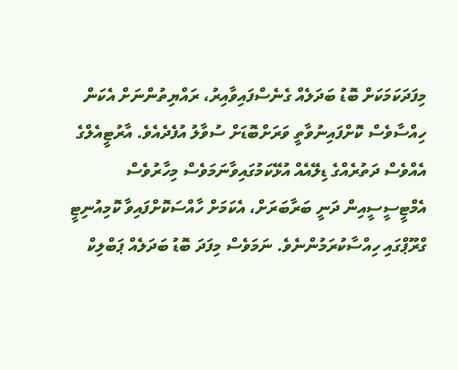މިފަދަކަމަކަށް ބޮޑު ބަދަލެއް ގެނެސްފައިވާއިރު، ރައްޔިތުންނަށް އެކަން ހިއްސާވެސް ކޮށްފައިނުވާތީ ވަރަށްބޮޑަށް ސުވާލު އުފެދެއެވެ. އާރުޓީއެލްގެ އެއްވެސް ދަތުރެއްގެ ޑިލޭއެއް އުޅޭކަމުގައިވާނަމަވެސް މިހާރުވެސް އެމްޓީސީސީއިން ދަނީ ބަރާބަރަށް، އެކަމަށް ހާއްސަކޮށްފައިވާ ކޮމިއުނިޓީ ގްރޫޕްގައި ހިއްސާކުރަމުންނެވެ. ނަމަވެސް މިފަދަ ބޮޑު ބަދަލެއް ޕަބްލިކް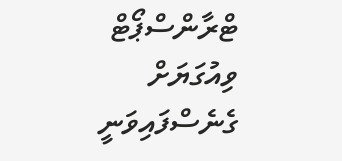ޓްރާންސްޕޯޓް ވިއުގަޔަށް ގެނެސްފައިވަނީ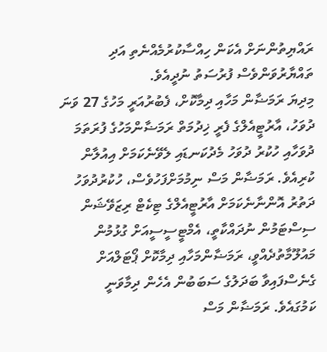ރައްޔިތުންނަށް އެކަން ހިއްސާކުރުމެއްނެތި އަދި ތައްޔާރުވަންވެސް ފުރުސަތު ނުދީއެވެ.
މިދިޔަ ރަމަޟާން މަހާއި ދިމާކޮށް، ފެބުރުއަރީ މަހުގެ 27 ވަނަ ދުވަހު، އާރުޓީއެލްގެ ފެރީ ޚިދުމަތް ރަމަޟާންމަހުގެ ފުރަތަމަ ދުވަހާއި ހުކުރު ދުވަހު މެދުކަނޑައި ލެވޭނެކަމަށް އިއުލާން ކުރިއެވެ. ރަމަޟާން މަސް ނިމުމަށްފަހުވެސް، ހުކުރުދުވަހު ދަތުރު އޮންނާނެކަމަށް އާރުޓީއެލްގެ ޓިކެޓް ރިޒަވޭޝަން ސިސްޓަމުން ނުދައްކާތީ، އެމްޓީސީސީއަށް ގުޅުމުން މައުލޫމާތުދެއްވީ، ރަމަޟާންމަހާއި ދިމާކޮށް ޕޯޓަލްއަށް ގެނެސްފައިވާ ބަދަލުގެ ސަބަބުން އެހެން ދިމާވަނީ ކަމުގައެވެ. ރަމަޟާން މަސް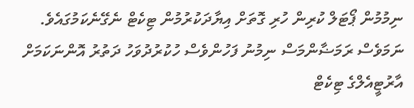ނިމުމުން ޕޯޓަލް ކުރިން ހުރި ގޮތަށް އިޔާދަކުރުމުން ޓިކެޓް ނެގޭނެކަމުގައެވެ.
ނަމަވެސް ރަމަޟާންމަސް ނިމުނު ފަހުންވެސް ހުކުރުދުވަހު ދަތުރު އޮންނަކަމަށް އާރުޓީއެލްގެ ޓިކެޓް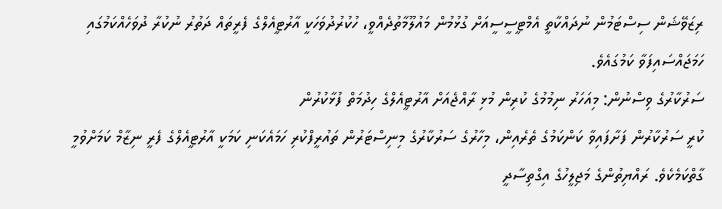ރިޒަވޭޝަން ސިސްޓަމުން ނުދައްކާތީ އެމްޓީސީސީއަށް ގުޅުމުން މައުލޫމާތުދެއްވީ، ހުކުރުދުވަހަކީ އާރުޓީއެލްގެ ފެރީތައް ދަތުރު ނުކުރާ ދުވަހެއްކަމުގައި ހަމަޖައްސައިފަވާ ކަމުގައެވެ.
ސަރުކާރުގެ ވިސްނުން: މިއަހަރު ނިމުމުގެ ކުރިން މުޅި ރާއްޖެއަށް އާރުޓީއެލްގެ ހިދުމަތް ފުޅާކުރުން
ކުރީ ސަރުކާރުން ފަށާފައިވާ ކަންކަމުގެ ތެރެއިން، މިހާރުގެ ސަރުކާރުގެ މިނިސްޓަރުން ތައުރީފްކުރި ހަމައެކަނި ކަމަކީ އާރުޓީއެލްގެ ފެރީ ނިޒާމް ކަމަށްވުމީ ގާތްކަމެކެވެ. ރައްޔިތުންގެ މަޖިލީހުގެ އިގްތިސާދީ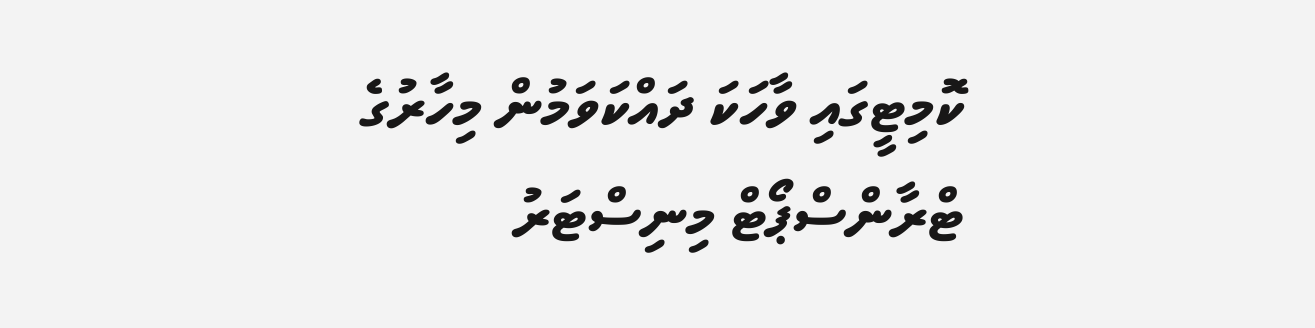ކޮމިޓީގައި ވާހަކަ ދައްކަވަމުން މިހާރުގެ ޓްރާންސްޕޯޓް މިނިސްޓަރު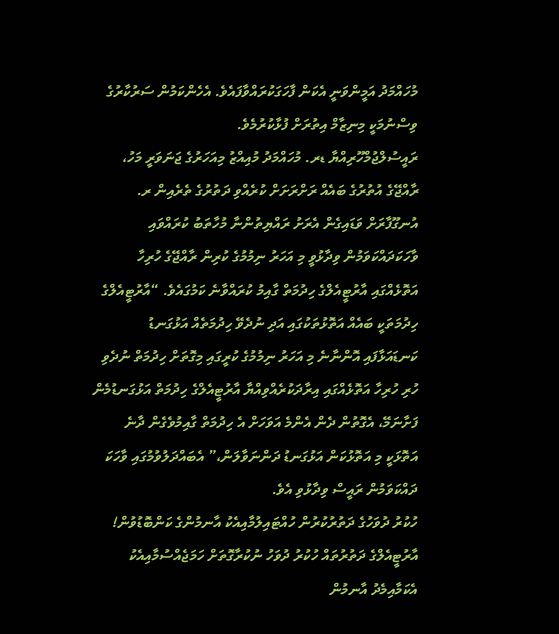މުހައްމަދު އަމީންވަނީ އެކަން ފާހަގަކުރައްވާފައެވެ. އެހެންކަމުން ސަރުކާރުގެ ވިސްނުމަކީ މިނިޒާމް އިތުރަށް ފުޅާކުރުމެވެ.
ރައީސުލްޖުމްހޫރިއްޔާ ޑރ. މުހައްމަދު މުއިއްޒު މިއަހަރުގެ ޖަނަވަރީ މަހު، ރާއްޖޭގެ އުތުރުގެ ބައެއް ރަށްރަށަށް ކުރެއްވި ދަތުރުގެ ތެރެއިން ރ. އުނގޫފާރަށް ވަޑައިގެން އެރަށު ރައްޔިތުންނާ މުހާތަބު ކުރައްވައި ވާހަކަދައްކަވަމުން ވިދާޅުވީ މި އަހަރު ނިމުމުގެ ކުރިން ރާއްޖޭގެ ހުރިހާ އަތޮޅެއްގައި އާރުޓީއެލްގެ ހިދުމަތް ގާއިމު ކުރައްވާނެ ކަމުގައެވެ. “އާރުޓީއެލްގެ ހިދުމަތަކީ ބައެއް އަތޮޅުތަކުގައި އަދި ނުދެވޭ ހިދުމަތެއް އަޅުގަނޑު ކަނޑައަޅާފައި އޮންނާނެ މި އަހަރު ނިމުމުގެ ކުރީގައި މިގޮތަށް ހިދުމަތް ނުދެވި ހުރި ހުރިހާ އަތޮޅެއްގައި އިރާދަކުރެއްވިއްޔާ އާރުޓީއެލްގެ ހިދުމަތް އަޅުގަނޑުމެން ފަށާނަމޭ، އެގޮތުން ދެން އެންމެ އަވަހަށް އެ ހިދުމަތް ގާއިމުވެގެން ދާނެ އަތޮޅަކީ މި އަތޮޅުކަން އަޅުގަނޑު ދަންނަވާލަން،” އެބައްދަލުވުމުގައި ވާހަކަ ދައްކަވަމުން ރައީސް ވިދާޅުވި އެވެ.
ހުކުރު ދުވަހުގެ ދަތުރުކުރުން ހުއްޓައިލުމާއިއެކު އާނމުންގެ ކަންބޮޑުވުން!
އާރުޓީއެލްގެ ދަތުރުތައް ހުކުރު ދުވަހު ނުކުރާގޮތަށް ހަމަޖެއްސުމާއިއެކު އެކަމާއިމެދު އާނމުން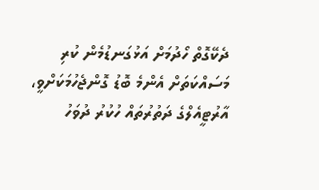ދެކޭގޮތް ހޯދުމަށް އަޅުގަނޑުމެން ކުރި މަސައްކަތަށް އެންމެ ބޮޑު ގޮންޖެހުމަކަށްވީ، އާރުޓީއެލްގެ ދަތުރުތައް ހުކުރު ދުވަހު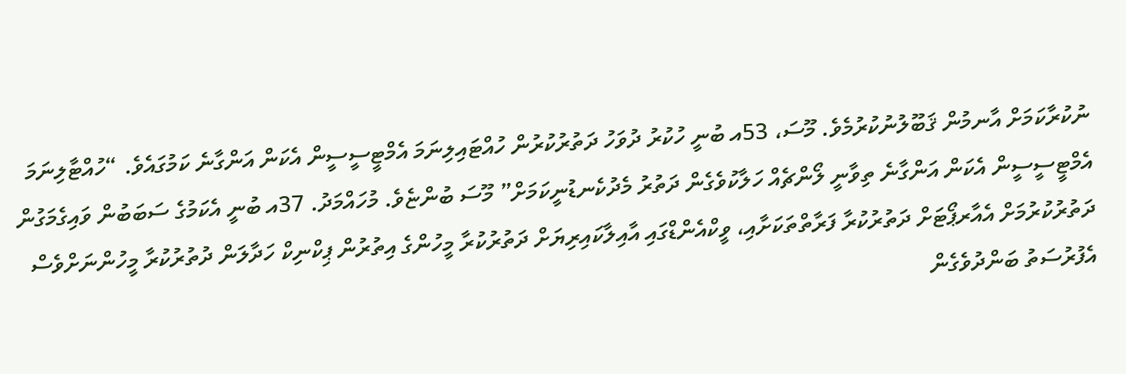ނުކުރާކަމަށް އާނމުން ޤަބޫލުނުކުރުމެވެ. މޫސަ، 53އ ބުނީ ހުކުރު ދުވަހު ދަތުރުކުރުން ހުއްޓައިލިނަމަ އެމްޓީސީސީން އެކަން އަންގާނެ ކަމުގައެވެ. “ހުއްޓާލިނަމަ އެމްޓީސީސީން އެކަން އަންގާނެ ތިވާނީ ލޯންޗެއް ހަލާކުވެގެން ދަތުރު މެދުކެނޑުނީކަމަށް” މޫސަ ބުންޏެވެ. މުހައްމަދު. 37އ ބުނީ އެކަމުގެ ސަބަބުން ވައިގެމަގުން ދަތުރުކުރުމަށް އެއާރޕޯޓަށް ދަތުރުކުރާ ފަރާތްތަކަށާއި، ވީކްއެންޑްގައި އާއިލާކައިރިޔަށް ދަތުރުކުރާ މީހުންގެ އިތުރުން ޕިކްނިކް ހަދާލަން ދުތުރުކުރާ މީހުންނަށްވެސް އެފުރުސަތު ބަންދުވެގެން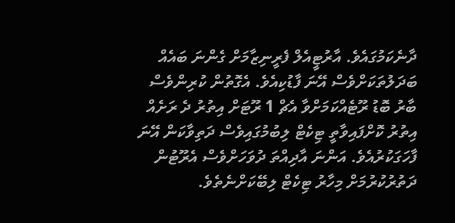ދާނެކަމުގައެވެ. އާރުޓީއެލް ފެރީނިޒާމަށް ގެންނަ ބައެއް ބަދަލުތަކަށްވެސް އޭނަ ފާޑުކިއެވެ. އެގޮތުން ކުރިންވެސް ބާރު ބޮޑު ރޫޓެއްކަމަށްވާ އެޗް 1 ރޫޓަށް އިތުރު ދެ ރަށެއް އިތުރު ކޮށްފައިވާތީ ޓިކެޓް ލިބުމުގައިވެސް ދަތިވާކަން އޭނަ ފާހަގަކުރުއެވެ. އަންނަ އާދިއްތަ ދުވަހަށްވެސް އެރޫޓުން ދަތުރުކުރުމަށް މިހާރު ޓިކެޓް ލިބޭކަށްނެތެވެ.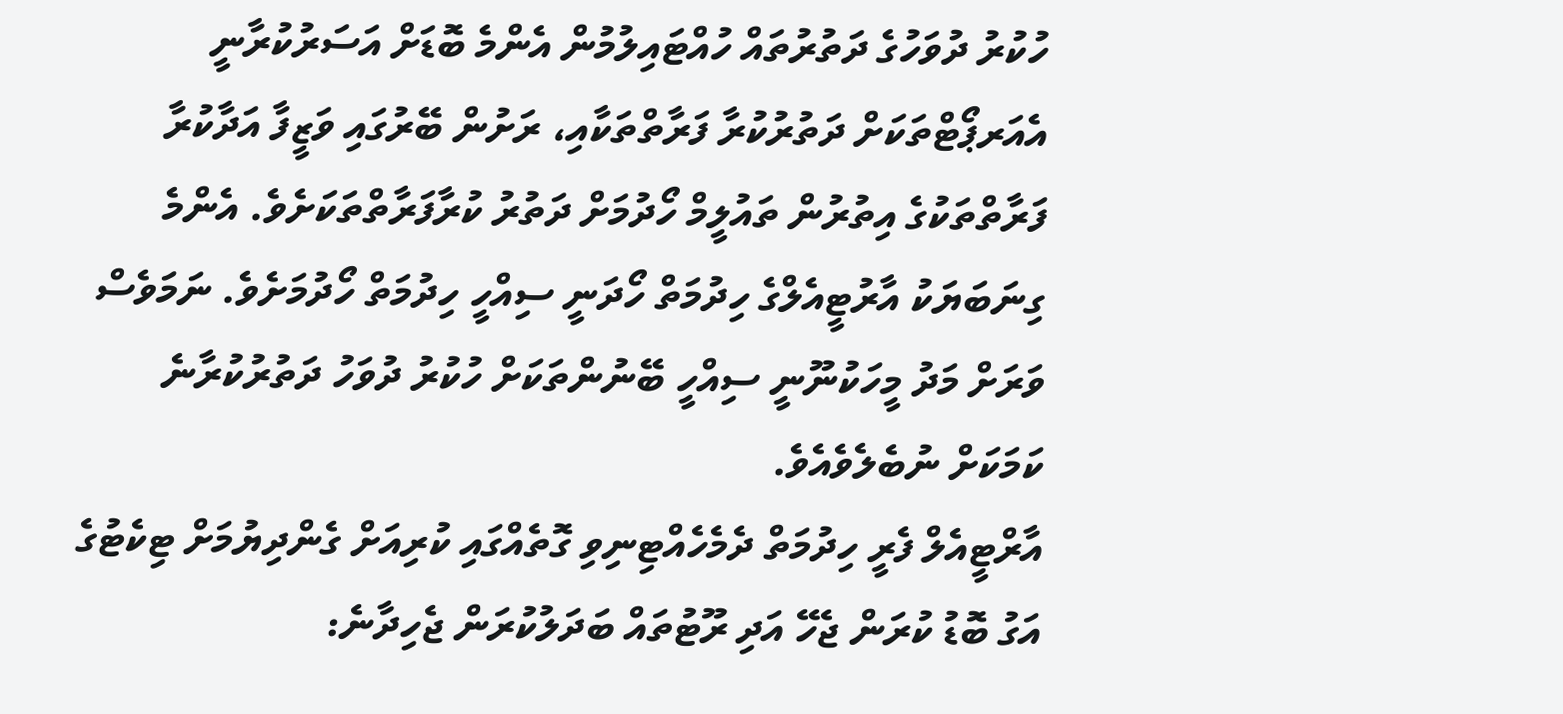ހުކުރު ދުވަހުގެ ދަތުރުތައް ހުއްޓައިލުމުން އެންމެ ބޮޑަށް އަސަރުކުރާނީ އެއަރޕޯޓްތަކަށް ދަތުރުކުރާ ފަރާތްތަކާއި، ރަށުން ބޭރުގައި ވަޒީފާ އަދާކުރާ ފަރާތްތަކުގެ އިތުރުން ތައުލީމް ހޯދުމަށް ދަތުރު ކުރާފަރާތްތަކަށެވެ. އެންމެ ގިނަބަޔަކު އާރުޓީއެލްގެ ހިދުމަތް ހޯދަނީ ސިއްހީ ހިދުމަތް ހޯދުމަށެވެ. ނަމަވެސް ވަރަށް މަދު މީހަކުނޫނީ ސިއްހީ ބޭނުންތަކަށް ހުކުރު ދުވަހު ދަތުރުކުރާނެ ކަމަކަށް ނުބެލެވެއެވެ.
އާރްޓީއެލް ފެރީ ހިދުމަތް ދެމެހެއްޓިނިވި ގޮތެއްގައި ކުރިއަށް ގެންދިޔުމަށް ޓިކެޓުގެ އަގު ބޮޑު ކުރަން ޖެހޭ އަދި ރޫޓުތައް ބަދަލުކުރަން ޖެހިދާނެ: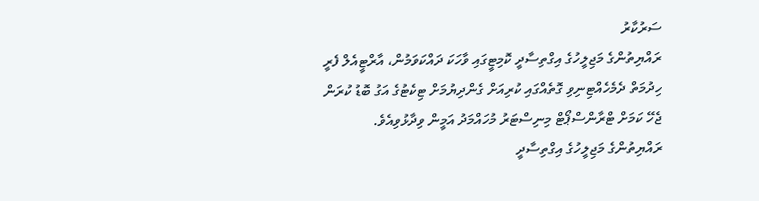ސަރުކާރު
ރައްޔިތުންގެ މަޖިލީހުގެ އިގްތިސާދީ ކޮމިޓީގައި ވާހަކަ ދައްކަވަމުން، އާރްޓީއެލް ފެރީ ހިދުމަތް ދެމެހެއްޓިނިވި ގޮތެއްގައި ކުރިއަށް ގެންދިޔުމަށް ޓިކެޓުގެ އަގު ބޮޑު ކުރަން ޖެހޭ ކަމަށް ޓްރާންސްޕޯޓް މިނިސްޓަރު މުހައްމަދު އަމީން ވިދާޅުވިއެވެ. ރައްޔިތުންގެ މަޖިލީހުގެ އިގްތިސާދީ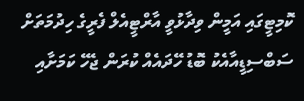ކޮމިޓީގައި އަމީން ވިދާޅުވީ އާރްޓީއެލް ފެރީގެ ހިދުމަތަށް ސަބްސިޑީއާއެކު ބޮޑު ހޭދައެއް ކުރަން ޖެހޭ ކަމަށާއި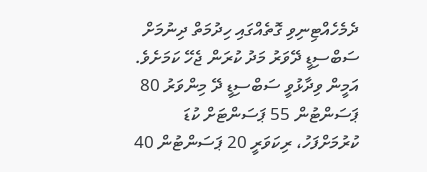ދެމެހެއްޓިނިވި ގޮތެއްގައި ހިދުމަތް ދިނުމަށް ސަބްސިޑީ ދޭވަރު މަދު ކުރަން ޖެހޭ ކަމަށެވެ. އަމީން ވިދާޅުވީ ސަބްސިޑީ ދޭ މިންވަރު 80 ޕަސަންޓުން 55 ޕަސަންޓަށް ކުޑަ ކުރުމަށްފަހު، ރިކަވަރީ 20 ޕަސަންޓުން 40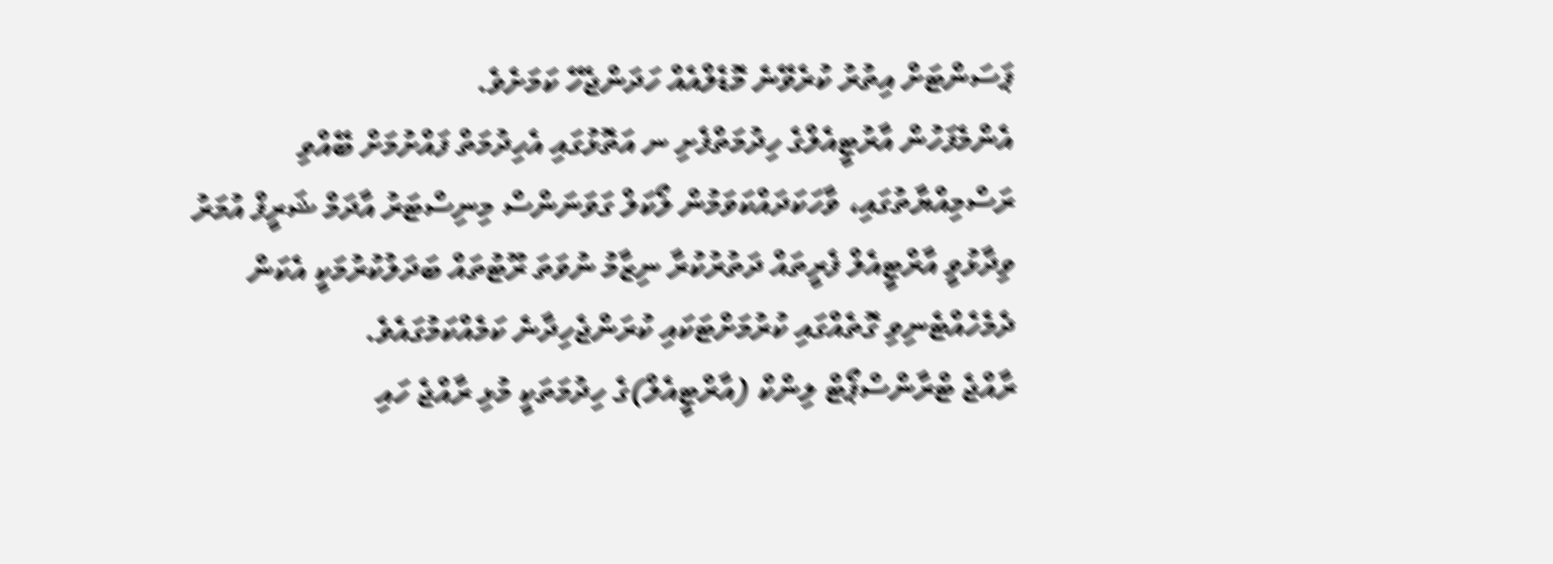ޕަސަންޓަށް އިތުރު ކުރެވޭނެ މޮޑެލްއެއް ހަދަންޖެހޭ ކަމަށެވެ.
އެންމެފަހުން އާރުޓީއެލްގެ ހިދުމަތްފެށި ނ އަތޮޅުގައި އެހިދުމަތް ފައްށުމަށް ބޭއްވި ރަސްމިއްޔާތުގައި، ވާހަކަދައްކަވަމުން ލޯކަލް ގަވަނަންސް މިނިސްޓަރު އާދަމް ޝަރީފް އުމަރު ވިދާޅުވީ އާރްޓީއެލް ފެރީތައް ދަތުރުކުރާ ނިޒާމު ނުވަތަ ރޫޓުތައް ބަދަލުކުރުމަކީ އެކަން ދެމެހެއްޓެނިވި ގޮތެއްގައި ކުރުމަށްޓަކައި ކުރަންޖެހިދާނެ ކަމެއްކަމުގައެވެ.
ރާއްޖެ ޓްރާންސްޕޯޓް ލިންކް (އާރްޓީއެލް)ގެ ހިދުމަތަކީ މުޅި ރާއްޖެ ހައި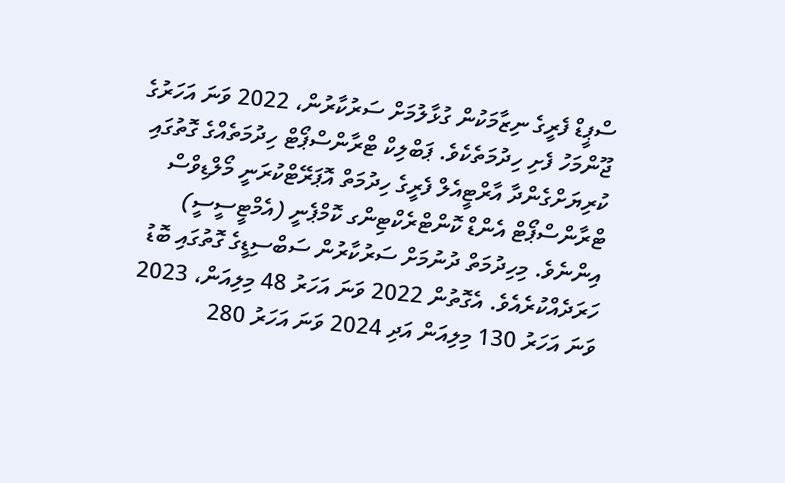ސްޕީޑް ފެރީގެ ނިޒާމަކުން ގުޅާލުމަށް ސަރުކާރުން، 2022 ވަނަ އަހަރުގެ ޖޫންމަހު ފެށި ހިދުމަތެކެވެ. ޕަބްލިކް ޓްރާންސްޕޯޓް ހިދުމަތެއްގެ ގޮތުގައި ކުރިޔަށްގެންދާ އާރްޓީއެލް ފެރީގެ ހިދުމަތް އޮޕަރޭޓްކުރަނީ މޯލްޑިވްސް ޓްރާންސްޕޯޓް އެންޑް ކޮންޓްރެކްޓިންގ ކޮމްޕެނީ (އެމްޓީސީސީ) އިންނެވެ. މިހިދުމަތް ދުނުމަށް ސަރުކާރުން ސަބްސިޑީގެ ގޮތުގައި ބޮޑު ހަރަދެއްކުރެއެވެ. އެގޮތުން 2022 ވަނަ އަހަރު 48 މިލިއަން، 2023 ވަނަ އަހަރު 130 މިލިއަން އަދި 2024 ވަނަ އަހަރު 280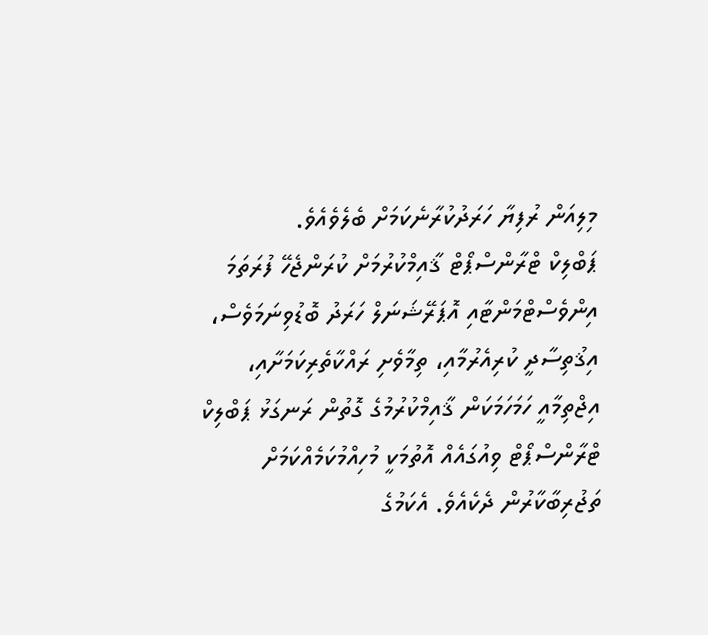މިލިއަން ރުފިޔާ ހަރަދުކުރާނެކަމަށް ބެލެވެއެވެ.
ޕަބްލިކް ޓްރާންސްޕޯޓް ޤާއިމްކުރުމަށް ކުރަންޖެހޭ ފުރަތަމަ އިންވެސްޓްމަންޓާއި އޮޕަރޭޝަނަލް ހަރަދު ބޮޑުވިނަމަވެސް، އިޤުތިސާދީ ކުރިއެރުމާއި، ތިމާވެށި ރައްކާތެރިކަމަށާއި، އިޖްތިމާއީ ހަމަހަމަކަން ޤާއިމްކުރުމުގެ ގޮތުން ރަނގަޅު ޕަބްލިކް ޓްރާންސްޕޯޓް ވިއުގައެއް އޮތުމަކީ މުހިއްމުކަމެއްކަމަށް ތަޖުރިބާކާރުން ދެކެއެވެ. އެކަމުގެ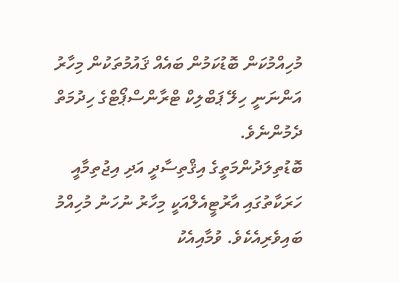މުހިއްމުކަން ބޮޑުކަމުން ބައެއް ޤައުމުތަކުން މިހާރު އަންނަނީ ހިލޭ ޕަބްލިކް ޓްރާންސްޕޯޓްގެ ހިދުމަތް ދެމުންނެވެ.
ބޮޑުތިލަދުންމަތީގެ އިޤްތިސާދީ އަދި އިޖުތިމާއީ ހަރަކާތުގައި އާރުޓީއެލްއަކީ މިހާރު ނުހަނު މުހިއްމު ބައިވެރިއެކެވެ. ވުމާއިއެކު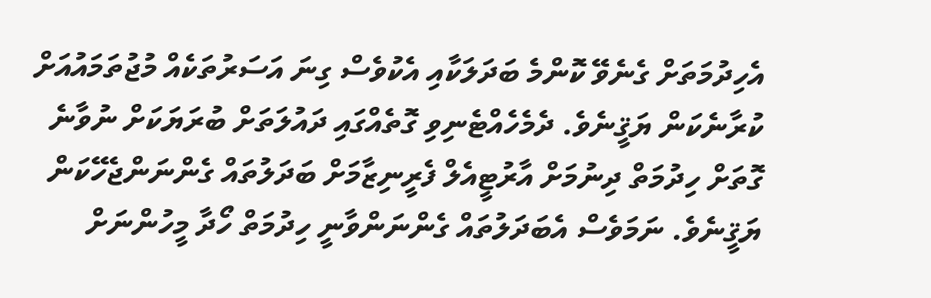އެހިދުމަތަށް ގެނެވޭ ކޮންމެ ބަދަލަކާއި އެކުވެސް ގިނަ އަސަރުތަކެއް މުޖުތަމައުއަށް ކުރާނެކަން ޔަޤީނެވެ. ދެމެހެއްޓެނިވި ގޮތެއްގައި ދައުލަތަށް ބުރަޔަކަށް ނުވާނެ ގޮތަށް ހިދުމަތް ދިނުމަށް އާރުޓީއެލް ފެރީނިޒާމަށް ބަދަލުތައް ގެންނަންޖެހޭކަން ޔަޤީނެވެ. ނަމަވެސް އެބަދަލުތައް ގެންނަންވާނީ ހިދުމަތް ހޯދާ މީހުންނަށް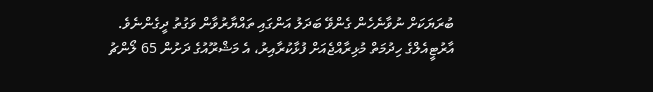ބުރަޔަކަށް ނުވާނެހެން ގެންވޭ ބަދަލު އަންގައި ތައްޔާރުވާން ވަގުތު ދީގެންނެވެ.
އާރުޓީއެލްގެ ހިދުމަތް މުޅިރާއްޖެއަށް ފުޅާކުރާއިރު، އެ މަޝްރޫއުގެ ދަށުން 65 ލޯންޗު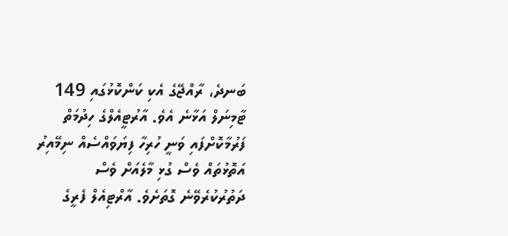ބަނދެ، ރާއްޖޭގެ އެކި ކަންކޮޅުގައި 149 ޓާމިނަލް އަޅާނެ އެވެ. އާރުޓީއެލްގެ ހިދުމަތް ފަރުމާކޮށްފައި ވަނީ ހުރިހާ ފިޔަވައްސެއް ނިމޭއިރު އަތޮޅުތައް ވެސް ގުޅި މާލެއަށް ވެސް ދަތުރުކުރެވޭނެ ގޮތަށެވެ. އާރްޓިއެލް ފެރީގެ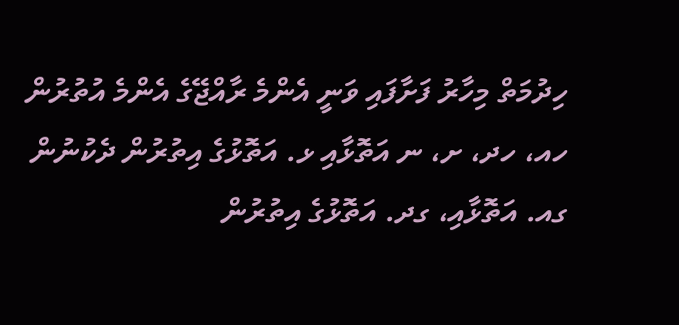ހިދުމަތް މިހާރު ފަށާފައި ވަނީ އެންމެ ރާއްޖޭގެ އެންމެ އުތުރުން ހއ، ހދ، ށ، ނ އަތޮޅާއި ޅ. އަތޮޅުގެ އިތުރުން ދެކުނުން ގއ. އަތޮޅާއި، ގދ. އަތޮޅުގެ އިތުރުން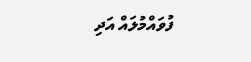ފުވައްމުލައް އަދި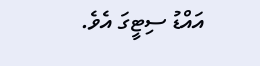އައްޑު ސިޓީގަ އެވެ.